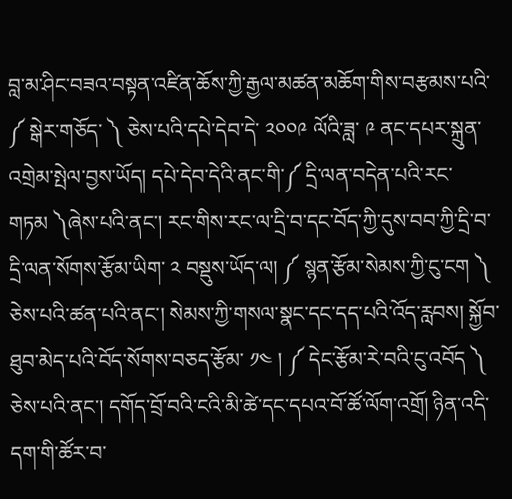བླ་མ་ཤིང་བཟའ་བསྟན་འཛིན་ཆོས་ཀྱི་རྒྱལ་མཚན་མཆོག་གིས་བརྩམས་པའི་ ༼ སྒེར་གཅོད་ ༽ ཅེས་པའི་དཔེ་དེབ་དེ་ ༢༠༠༩ ལོའི་ཟླ་ ༩ ནང་དཔར་སྐྲུན་འགྲེམ་སྤེལ་བྱས་ཡོད། དཔེ་དེབ་དེའི་ནང་གི་༼ དྲི་ལན་བདེན་པའི་རང་གཏམ ༽ཞེས་པའི་ནང་། རང་གིས་རང་ལ་དྲི་བ་དང་བོད་ཀྱི་དུས་བབ་ཀྱི་དྲི་བ་དྲི་ལན་སོགས་རྩོམ་ཡིག་ ༢ བསྡུས་ཡོད་ལ། ༼ སྙན་རྩོམ་སེམས་ཀྱི་ངུ་ངག ༽ ཅེས་པའི་ཚན་པའི་ནང་། སེམས་ཀྱི་གསལ་སྣང་དང་དད་པའི་འོད་རླབས། སྐྱོབ་ཐུབ་མེད་པའི་བོད་སོགས་བཅད་རྩོམ་ ༡༤ ། ༼ དེང་རྩོམ་རེ་བའི་ངུ་འབོད ༽ ཅེས་པའི་ནང་། དགོད་བྲོ་བའི་ངའི་མི་ཚེ་དང་དཔའ་བོ་ཚོ་ལོག་འགྲོ། ཉིན་འདི་དག་གི་ཚོར་བ་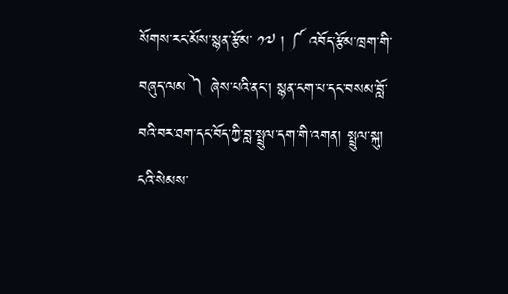སོགས་རང་མོས་སྙན་རྩོམ་ ༡༧ ། ༼ འབོད་རྩོམ་ཁྲག་གི་བཞུད་ལམ ༽ ཞེས་པའི་ནང་། སྙན་ངག་པ་དང་བསམ་བློ་བའི་བར་ཐག་དང་བོད་ཀྱི་བླ་སྤྲུལ་དག་གི་འགན། སྤྲུལ་སྐུ། ངའི་སེམས་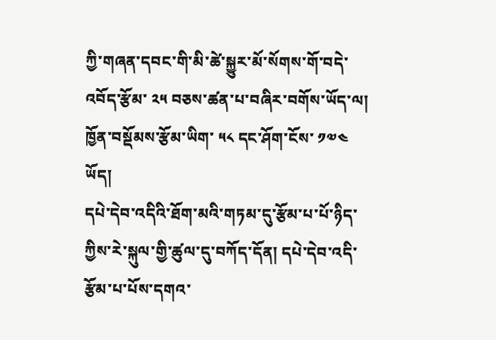ཀྱི་གཞན་དབང་གི་མི་ཚེ་སྐྱུར་མོ་སོགས་གོ་བདེ་འབོད་རྩོམ་ ༢༥ བཅས་ཚན་པ་བཞིར་བགོས་ཡོད་ལ། ཁྱོན་བསྡོམས་རྩོམ་ཡིག་ ༥༨ དང་ཤོག་ངོས་ ༡༧༤ ཡོད།
དཔེ་དེབ་འདིའི་ཐོག་མའི་གཏམ་དུ་རྩོམ་པ་པོ་ཉིད་ཀྱིས་རེ་སྐུལ་གྱི་ཚུལ་དུ་བཀོད་དོན། དཔེ་དེབ་འདི་རྩོམ་པ་པོས་དགའ་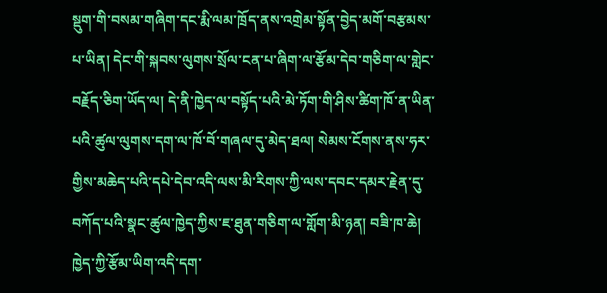སྡུག་གི་བསམ་གཞིག་དང་རྨི་ལམ་ཁྲོད་ནས་འགྲེམ་སྟོན་བྱེད་མགོ་བརྩམས་པ་ཡིན། དེང་གི་སྐབས་ལུགས་སྲོལ་ངན་པ་ཞིག་ལ་རྩོམ་དེབ་གཅིག་ལ་གླེང་བརྗོད་ཅིག་ཡོད་ལ། དེ་ནི་ཁྱེད་ལ་བསྟོད་པའི་མེ་ཏོག་གི་ཤིས་ཚིག་ཁོ་ན་ཡིན་པའི་ཚུལ་ལུགས་དག་ལ་ཁོ་བོ་གཞལ་དུ་མེད་ཐལ། སེམས་ངོགས་ནས་ཧར་གྱིས་མཆེད་པའི་དཔེ་དེབ་འདི་ལས་མི་རིགས་ཀྱི་ལས་དབང་དམར་རྗེན་དུ་བཀོད་པའི་སྣང་ཚུལ་ཁྱེད་ཀྱིས་ཇ་ཐུན་གཅིག་ལ་གློག་མི་ཉན། བཟི་ཁ་ཆེ།
ཁྱེད་ཀྱི་རྩོམ་ཡིག་འདི་དག་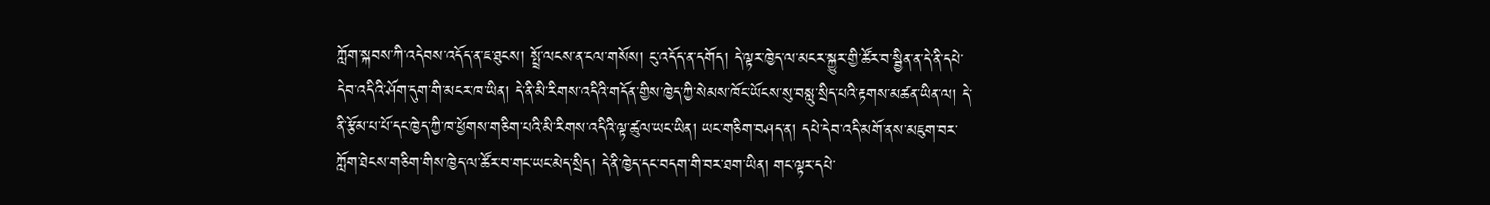ཀློག་སྐབས་ཀི་འདེབས་འདོད་ན་ཇ་ཐུངས། སྤྲོ་ལངས་ན་ངལ་གསོས། ངུ་འདོད་ན་དགོད། དེ་ལྟར་ཁྱེད་ལ་མངར་སྐྱུར་གྱི་ཚོར་བ་སྦྱིན་ན་དེ་ནི་དཔེ་དེབ་འདིའི་ཤོག་དུག་གི་མངར་ཁ་ཡིན། དེ་ནི་མི་རིགས་འདིའི་གདོན་གྱིས་ཁྱེད་ཀྱི་སེམས་ཁོང་ཡོངས་སུ་བསླུ་སྲིད་པའི་རྟགས་མཚན་ཡིན་ལ། དེ་ནི་རྩོམ་པ་པོ་དང་ཁྱེད་ཀྱི་ཁ་ཕྱོགས་གཅིག་པའི་མི་རིགས་འདིའི་ལྟ་ཚུལ་ཡང་ཡིན། ཡང་གཅིག་བཤད་ན། དཔེ་དེབ་འདི་མགོ་ནས་མཇུག་བར་ཀློག་ཐེངས་གཅིག་གིས་ཁྱེད་ལ་ཚོར་བ་གང་ཡང་མེད་སྲིད། དེ་ནི་ཁྱེད་དང་བདག་གི་བར་ཐག་ཡིན། གང་ལྟར་དཔེ་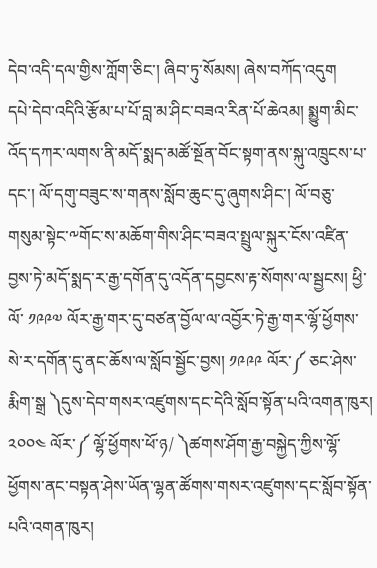དེབ་འདི་དལ་གྱིས་ཀློག་ཅིང་། ཞིབ་ཏུ་སོམས། ཞེས་བཀོད་འདུག
དཔེ་དེབ་འདིའི་རྩོམ་པ་པོ་བླ་མ་ཤིང་བཟའ་རིན་པོ་ཆེའམ། སྨྱུག་མིང་འོད་དཀར་ལགས་ནི་མདོ་སྨད་མཚོ་སྔོན་བོང་སྟག་ནས་སྐུ་འཁྲུངས་པ་དང་། ལོ་དགུ་བཟུང་ས་གནས་སློབ་ཆུང་དུ་ཞུགས་ཤིང་། ལོ་བཅུ་གསུམ་སྟེང་༸གོང་ས་མཆོག་གིས་ཤིང་བཟའ་སྤྲུལ་སྐུར་ངོས་འཛིན་བྱས་ཏེ་མདོ་སྨད་ར་རྒྱ་དགོན་དུ་འདོན་དབྱངས་རྟ་སོགས་ལ་སྦྱངས། ཕྱི་ལོ་ ༡༩༩༧ ལོར་རྒྱ་གར་དུ་བཙན་བྱོལ་ལ་འབྱོར་ཏེ་རྒྱ་གར་ལྷོ་ཕྱོགས་སེ་ར་དགོན་དུ་ནང་ཆོས་ལ་སློབ་སྦྱོང་བྱས། ༡༩༩༩ ལོར་༼ ཅང་ཤེས་རྨིག་སྒྲ ༽དུས་དེབ་གསར་འཛུགས་དང་དེའི་སློབ་སྟོན་པའི་འགན་ཁུར། ༢༠༠༤ ལོར་༼ ལྷོ་ཕྱོགས་ཕོ་ཉ/ ༽ཚགས་ཤོག་རྒྱ་བསྐྱེད་ཀྱིས་ལྷོ་ཕྱོགས་ནང་བསྟན་ཤེས་ཡོན་ལྷན་ཚོགས་གསར་འཛུགས་དང་སློབ་སྟོན་པའི་འགན་ཁུར།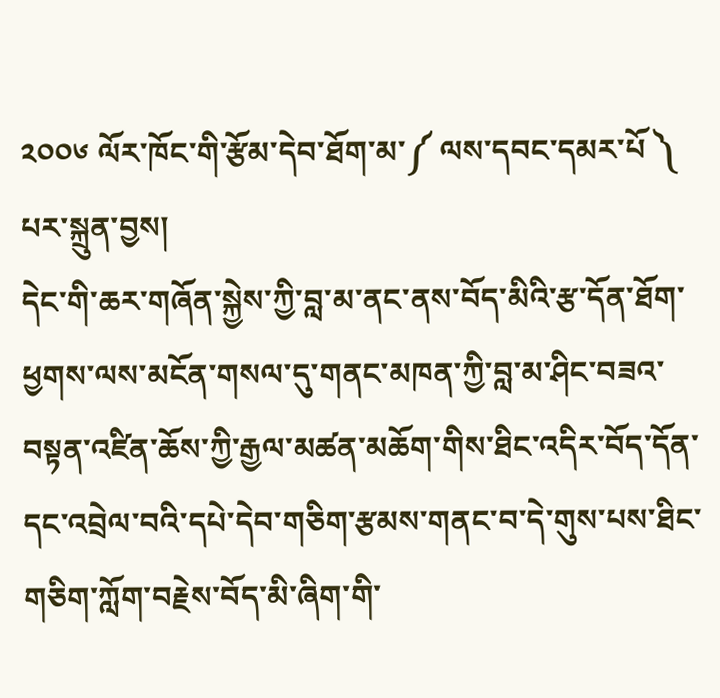༢༠༠༦ ལོར་ཁོང་གི་རྩོམ་དེབ་ཐོག་མ་༼ ལས་དབང་དམར་པོ ༽ པར་སྐྲུན་བྱས།
དེང་གི་ཆར་གཞོན་སྐྱེས་ཀྱི་བླ་མ་ནང་ནས་བོད་མིའི་རྩ་དོན་ཐོག་ཕྱགས་ལས་མངོན་གསལ་དུ་གནང་མཁན་ཀྱི་བླ་མ་ཤིང་བཟའ་བསྟན་འཛིན་ཆོས་ཀྱི་རྒྱལ་མཚན་མཆོག་གིས་ཐིང་འདིར་བོད་དོན་དང་འབྲེལ་བའི་དཔེ་དེབ་གཅིག་རྩམས་གནང་བ་དེ་གུས་པས་ཐིང་གཅིག་ཀློག་བརྗེས་བོད་མི་ཞིག་གི་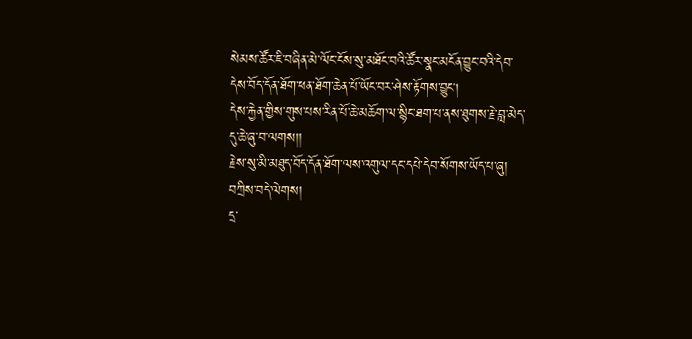སེམས་ཚོར་ཇི་བཞིན་མེ་ལོང་ངོས་སུ་མཐོང་བའི་ཚོར་སྣང་མངོན་བྱུང་བའི་དེབ་དེས་བོད་དོན་ཐོག་ཕན་ཐོག་ཆེན་པོ་ཡོང་བར་ཤེས་རྟོགས་བྱུང།
དེས་རྐྱེན་གྱིས་གུས་པས་རིན་པོ་ཆེ་མཆོག་ལ་སྙིང་ཐག་པ་ནས་ཐུགས་རྗེ་བླ་མེད་དུ་ཆེ་ཞུ་བ་ལགས།།
རྗེས་སུ་མི་མཐུད་བོད་དོན་ཐོག་ལས་འགུལ་དང་དཔེ་དེབ་སོགས་ཡོད་པ་ཞུ།
བཀྲིས་བདེ་ལེགས།
དྲ་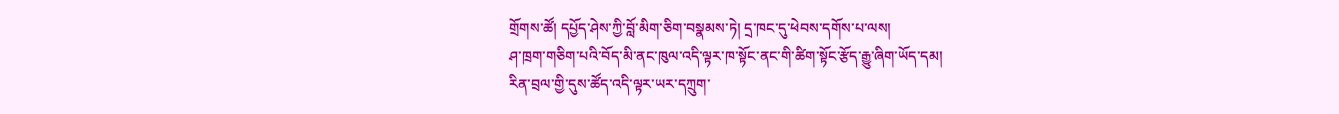གྲོགས་ཚོ། དཔྱོད་ཤེས་ཀྱི་བློ་མིག་ཅིག་བསྣམས་ཏེ། དྲ་ཁང་དུ་ཕེབས་དགོས་པ་ལས།
ཤ་ཁྲག་གཅིག་པའི་བོད་མི་ནང་ཁུལ་འདི་ལྟར་ཁ་སྟོང་ནང་གི་ཚིག་སྟོང་རྩོད་རྒྱུ་ཞིག་ཡོད་དམ།
རིན་བྲལ་གྱི་དུས་ཚོད་འདི་ལྟར་ཡར་དཀྲུག་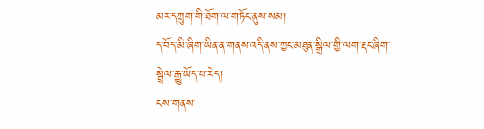མར་དཀྲུག་གི་ཐོག་ལ་གཏོང་ནུས་སམ།
ད་བོད་མི་ཞིག་ཡིན་ན་གནས་འདི་ནས་ཀྱང་མཐུན་སྒྲིལ་གྱི་ལག་རྡང་ཞིག་སྦྲེལ་རྒྱུ་ཡོད་པ་རེད།
ངས་གནས་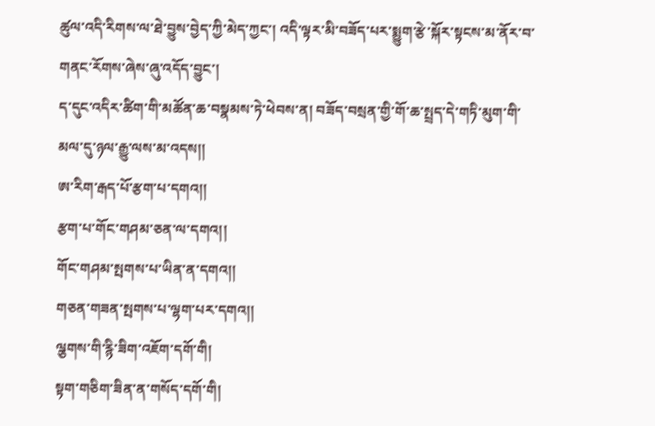ཚུལ་འདི་རིགས་ལ་ཐེ་བྱུས་བྱེད་ཀྱི་མེད་ཀྱང་། འདི་ལྟར་མི་བཟོད་པར་སྨྱུག་རྩེ་སྐོར་སྟངས་མ་ནོར་བ་གནང་རོགས་ཞེས་ཞུ་འདོད་བྱུང་།
ད་དུང་འདིར་ཚིག་གི་མཚོན་ཆ་བསྣམས་ཏེ་ཕེབས་ན། བཟོད་བསྲན་གྱི་གོ་ཆ་སྤྲད་དེ་གཏི་མུག་གི་མལ་དུ་ཉལ་རྒྱུ་ལས་མ་འདས།།
ཨ་རིག་རྒད་པོ་རྩག་པ་དགའ།།
རྩག་པ་གོང་གཤམ་ཅན་ལ་དགའ།།
གོང་གཤམ་སྤགས་པ་ཡིན་ན་དགའ།།
གཅན་གཟན་སྤགས་པ་ལྷག་པར་དགའ།།
ལྕགས་གི་རྙི་ཟིག་འཇོག་དགོ་གི།
སྟག་གཅིག་ཟིན་ན་གསོད་དགོ་གི།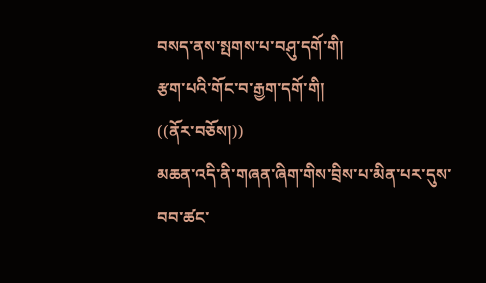བསད་ནས་སྤགས་པ་བཤུ་དགོ་གི།
རྩག་པའི་གོང་བ་རྒྱག་དགོ་གི།
((ནོར་བཅོས།))
མཆན་འདི་ནི་གཞན་ཞིག་གིས་བྲིས་པ་མིན་པར་དུས་བབ་ཚང་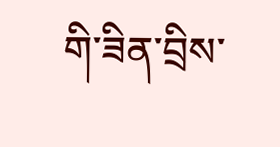གི་ཟིན་བྲིས་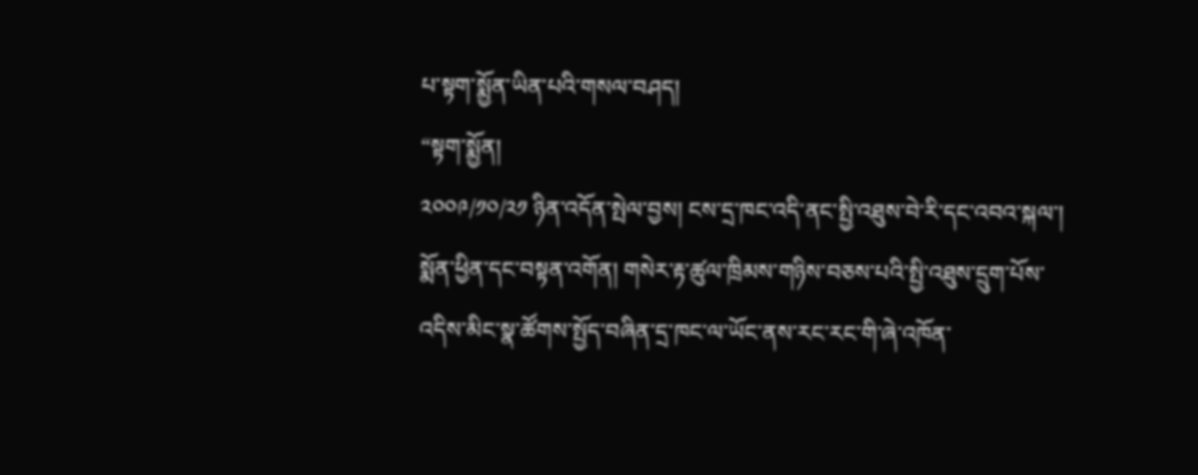པ་སྟག་སྨྱོན་ཡིན་པའི་གསལ་བཤད།
“སྟག་སྨྱོན།
༢༠༠༩/༡༠/༢༡ ཉིན་འདོན་སྤེལ་བྱས། ངས་དྲ་ཁང་འདི་ནང་སྤྱི་འཐུས་བེ་རི་དང་འབའ་སྐལ་། སྨོན་ཕྱིན་དང་བསྟན་འགོན། གསེར་རྟ་ཚུལ་ཁྲིམས་གཉིས་བཅས་པའི་སྤྱི་འཐུས་དྲུག་པོས་འདིས་མིང་སྣ་ཚོགས་སྤྱོད་བཞིན་དྲ་ཁང་ལ་ཡོང་ནས་རང་རང་གི་ཞེ་འཁོན་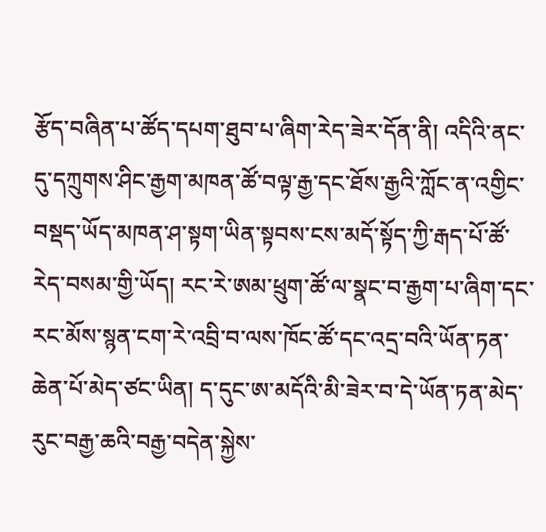རྩོད་བཞིན་པ་ཚོད་དཔག་ཐུབ་པ་ཞིག་རེད་ཟེར་དོན་ནི། འདིའི་ནང་དུ་དཀྲུགས་ཤིང་རྒྱག་མཁན་ཚོ་བལྟ་རྒྱ་དང་ཐོས་རྒྱའི་ཀློང་ན་འགྱིང་བསྡད་ཡོད་མཁན་ཤ་སྟག་ཡིན་སྟབས་ངས་མདོ་སྟོད་ཀྱི་རྒད་པོ་ཚོ་རེད་བསམ་གྱི་ཡོད། རང་རེ་ཨམ་ཕྲུག་ཚོ་ལ་སྣང་བ་རྒྱག་པ་ཞིག་དང་རང་མོས་སྙན་ངག་རེ་འབྲི་བ་ལས་ཁོང་ཚོ་དང་འདྲ་བའི་ཡོན་ཏན་ཆེན་པོ་མེད་ཙང་ཡིན། ད་དུང་ཨ་མདོའི་མི་ཟེར་བ་དེ་ཡོན་ཏན་མེད་རུང་བརྒྱ་ཆའི་བརྒྱ་བདེན་སྐྱེས་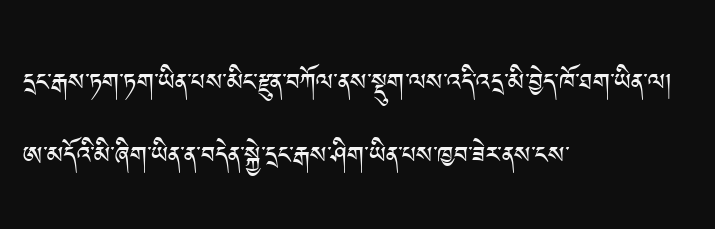དྲང་རྒས་ཏག་ཏག་ཡིན་པས་མིང་རྫུན་བཀོལ་ནས་སྡུག་ལས་འདི་འདྲ་མི་བྱེད་ཁོ་ཐག་ཡིན་ལ། ཨ་མདོའི་མི་ཞིག་ཡིན་ན་བདེན་སྐྱེ་དྲང་རྒས་ཤིག་ཡིན་པས་ཁྱབ་ཟེར་ནས་ངས་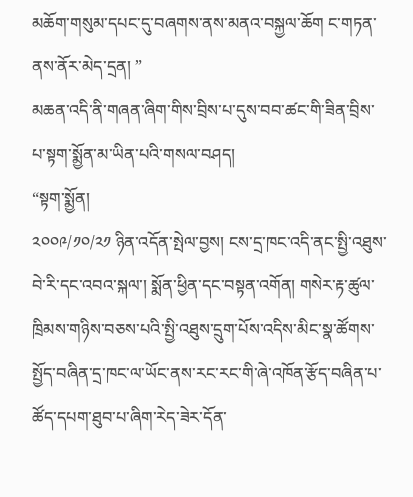མཆོག་གསུམ་དཔང་དུ་བཞགས་ནས་མནའ་བསྐྱལ་ཆོག ང་གཏན་ནས་ནོར་མེད་དྲན། ”
མཆན་འདི་ནི་གཞན་ཞིག་གིས་བྲིས་པ་དུས་བབ་ཚང་གི་ཟིན་བྲིས་པ་སྟག་སྨྱོན་མ་ཡིན་པའི་གསལ་བཤད།
“སྟག་སྨྱོན།
༢༠༠༩/༡༠/༢༡ ཉིན་འདོན་སྤེལ་བྱས། ངས་དྲ་ཁང་འདི་ནང་སྤྱི་འཐུས་བེ་རི་དང་འབའ་སྐལ་། སྨོན་ཕྱིན་དང་བསྟན་འགོན། གསེར་རྟ་ཚུལ་ཁྲིམས་གཉིས་བཅས་པའི་སྤྱི་འཐུས་དྲུག་པོས་འདིས་མིང་སྣ་ཚོགས་སྤྱོད་བཞིན་དྲ་ཁང་ལ་ཡོང་ནས་རང་རང་གི་ཞེ་འཁོན་རྩོད་བཞིན་པ་ཚོད་དཔག་ཐུབ་པ་ཞིག་རེད་ཟེར་དོན་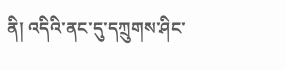ནི། འདིའི་ནང་དུ་དཀྲུགས་ཤིང་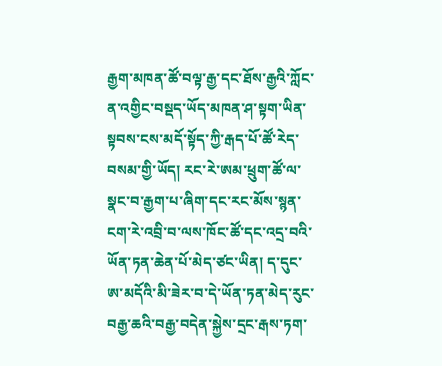རྒྱག་མཁན་ཚོ་བལྟ་རྒྱ་དང་ཐོས་རྒྱའི་ཀློང་ན་འགྱིང་བསྡད་ཡོད་མཁན་ཤ་སྟག་ཡིན་སྟབས་ངས་མདོ་སྟོད་ཀྱི་རྒད་པོ་ཚོ་རེད་བསམ་གྱི་ཡོད། རང་རེ་ཨམ་ཕྲུག་ཚོ་ལ་སྣང་བ་རྒྱག་པ་ཞིག་དང་རང་མོས་སྙན་ངག་རེ་འབྲི་བ་ལས་ཁོང་ཚོ་དང་འདྲ་བའི་ཡོན་ཏན་ཆེན་པོ་མེད་ཙང་ཡིན། ད་དུང་ཨ་མདོའི་མི་ཟེར་བ་དེ་ཡོན་ཏན་མེད་རུང་བརྒྱ་ཆའི་བརྒྱ་བདེན་སྐྱེས་དྲང་རྒས་ཏག་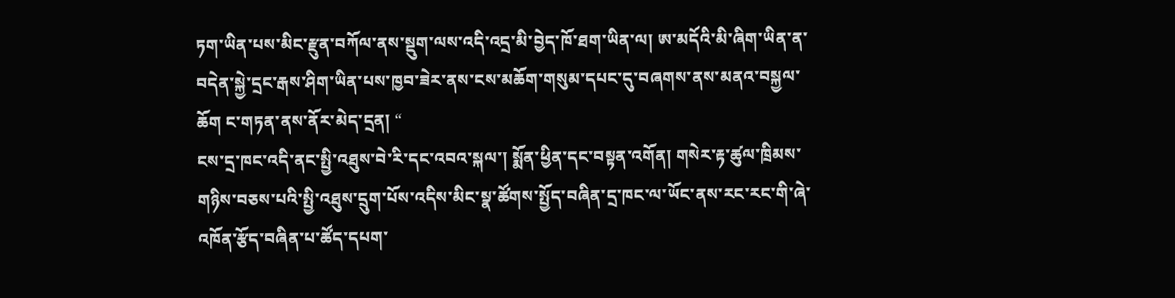ཏག་ཡིན་པས་མིང་རྫུན་བཀོལ་ནས་སྡུག་ལས་འདི་འདྲ་མི་བྱེད་ཁོ་ཐག་ཡིན་ལ། ཨ་མདོའི་མི་ཞིག་ཡིན་ན་བདེན་སྐྱེ་དྲང་རྒས་ཤིག་ཡིན་པས་ཁྱབ་ཟེར་ནས་ངས་མཆོག་གསུམ་དཔང་དུ་བཞགས་ནས་མནའ་བསྐྱལ་ཆོག ང་གཏན་ནས་ནོར་མེད་དྲན། “
ངས་དྲ་ཁང་འདི་ནང་སྤྱི་འཐུས་བེ་རི་དང་འབའ་སྐལ་། སྨོན་ཕྱིན་དང་བསྟན་འགོན། གསེར་རྟ་ཚུལ་ཁྲིམས་གཉིས་བཅས་པའི་སྤྱི་འཐུས་དྲུག་པོས་འདིས་མིང་སྣ་ཚོགས་སྤྱོད་བཞིན་དྲ་ཁང་ལ་ཡོང་ནས་རང་རང་གི་ཞེ་འཁོན་རྩོད་བཞིན་པ་ཚོད་དཔག་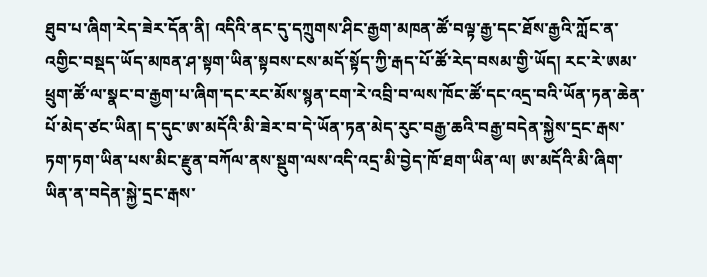ཐུབ་པ་ཞིག་རེད་ཟེར་དོན་ནི། འདིའི་ནང་དུ་དཀྲུགས་ཤིང་རྒྱག་མཁན་ཚོ་བལྟ་རྒྱ་དང་ཐོས་རྒྱའི་ཀློང་ན་འགྱིང་བསྡད་ཡོད་མཁན་ཤ་སྟག་ཡིན་སྟབས་ངས་མདོ་སྟོད་ཀྱི་རྒད་པོ་ཚོ་རེད་བསམ་གྱི་ཡོད། རང་རེ་ཨམ་ཕྲུག་ཚོ་ལ་སྣང་བ་རྒྱག་པ་ཞིག་དང་རང་མོས་སྙན་ངག་རེ་འབྲི་བ་ལས་ཁོང་ཚོ་དང་འདྲ་བའི་ཡོན་ཏན་ཆེན་པོ་མེད་ཙང་ཡིན། ད་དུང་ཨ་མདོའི་མི་ཟེར་བ་དེ་ཡོན་ཏན་མེད་རུང་བརྒྱ་ཆའི་བརྒྱ་བདེན་སྐྱེས་དྲང་རྒས་ཏག་ཏག་ཡིན་པས་མིང་རྫུན་བཀོལ་ནས་སྡུག་ལས་འདི་འདྲ་མི་བྱེད་ཁོ་ཐག་ཡིན་ལ། ཨ་མདོའི་མི་ཞིག་ཡིན་ན་བདེན་སྐྱེ་དྲང་རྒས་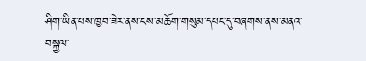ཤིག་ཡིན་པས་ཁྱབ་ཟེར་ནས་ངས་མཆོག་གསུམ་དཔང་དུ་བཞགས་ནས་མནའ་བསྐྱལ་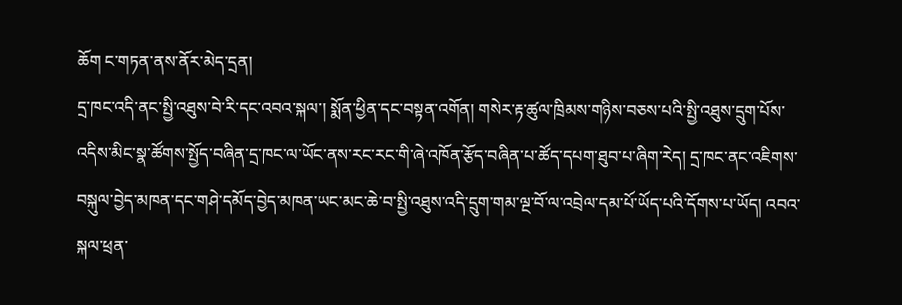ཆོག ང་གཏན་ནས་ནོར་མེད་དྲན།
དྲ་ཁང་འདི་ནང་སྤྱི་འཐུས་བེ་རི་དང་འབའ་སྐལ་། སྨོན་ཕྱིན་དང་བསྟན་འགོན། གསེར་རྟ་ཚུལ་ཁྲིམས་གཉིས་བཅས་པའི་སྤྱི་འཐུས་དྲུག་པོས་འདིས་མིང་སྣ་ཚོགས་སྤྱོད་བཞིན་དྲ་ཁང་ལ་ཡོང་ནས་རང་རང་གི་ཞེ་འཁོན་རྩོད་བཞིན་པ་ཚོད་དཔག་ཐུབ་པ་ཞིག་རེད། དྲ་ཁང་ནང་འཇིགས་བསྐུལ་བྱེད་མཁན་དང་གཤེ་དམོད་བྱེད་མཁན་ཡང་མང་ཆེ་བ་སྤྱི་འཐུས་འདི་དྲུག་གམ་ལྔ་བོ་ལ་འབྲེལ་དམ་པོ་ཡོད་པའི་དོགས་པ་ཡོད། འབའ་སྐལ་ཕྲན་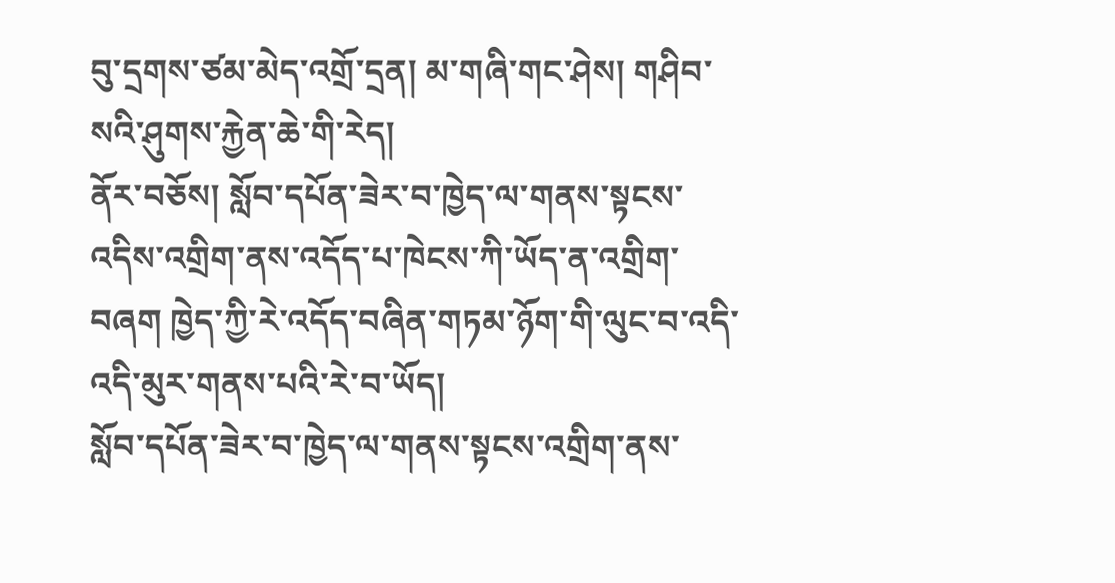བུ་དྲགས་ཙམ་མེད་འགྲོ་དྲན། མ་གཞི་གང་ཤེས། གཤིབ་སའི་ཤུགས་རྐྱེན་ཆེ་གི་རེད།
ནོར་བཅོས། སློབ་དཔོན་ཟེར་བ་ཁྱེད་ལ་གནས་སྟངས་འདིས་འགྲིག་ནས་འདོད་པ་ཁེངས་ཀི་ཡོད་ན་འགྲིག་བཞག ཁྱེད་ཀྱི་རེ་འདོད་བཞིན་གཏམ་ཉོག་གི་ལུང་བ་འདི་འདི་མུར་གནས་པའི་རེ་བ་ཡོད།
སློབ་དཔོན་ཟེར་བ་ཁྱེད་ལ་གནས་སྟངས་འགྲིག་ནས་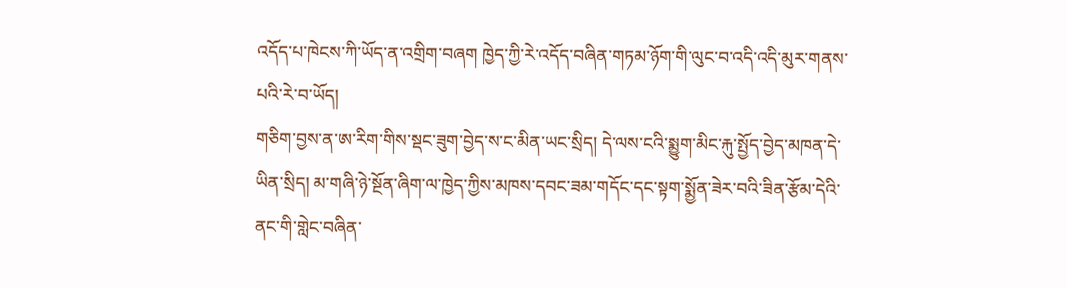འདོད་པ་ཁེངས་ཀི་ཡོད་ན་འགྲིག་བཞག ཁྱེད་ཀྱི་རེ་འདོད་བཞིན་གཏམ་ཉོག་གི་ལུང་བ་འདི་འདི་མུར་གནས་པའི་རེ་བ་ཡོད།
གཅིག་བྱས་ན་ཨ་རིག་གིས་སྡང་ཟུག་བྱེད་ས་ང་མིན་ཡང་སྲིད། དེ་ལས་ངའི་སྨྱུག་མིང་རྐུ་སྤྱོད་བྱེད་མཁན་དེ་ཡིན་སྲིད། མ་གཞི་ཉེ་སྔོན་ཞིག་ལ་ཁྱེད་ཀྱིས་མཁས་དབང་ཟམ་གདོང་དང་སྟག་སྨྱོན་ཟེར་བའི་ཟིན་རྩོམ་དེའི་ནང་གི་གླེང་བཞིན་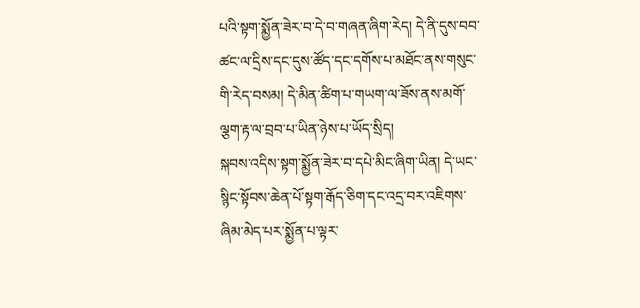པའི་སྟག་སྨྱོན་ཟེར་བ་དེ་བ་གཞན་ཞིག་རེད། དེ་ནི་དུས་བབ་ཚང་ལ་དྲིས་དང་དུས་ཚོད་དང་དགོས་པ་མཐོང་ནས་གསུང་གི་རེད་བསམ། དེ་མིན་ཚིག་པ་གཡག་ལ་ཟོས་ནས་མགོ་ལྕག་རྟ་ལ་བྲབ་པ་ཡིན་ཉེས་པ་ཡོད་སྲིད།
སྐབས་འདིས་སྟག་སྨྱོན་ཟེར་བ་དཔེ་མིང་ཞིག་ཡིན། དེ་ཡང་སྙིང་སྟོབས་ཆེན་པོ་སྟག་རྒོད་ཅིག་དང་འདྲ་བར་འཇིགས་ཞིམ་མེད་པར་སྨྱོན་པ་ལྟར་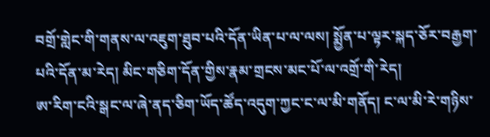བགྲོ་གླེང་གི་གནས་ལ་འཇུག་ཐུབ་པའི་དོན་ཡིན་པ་ལ་ལས། སྨྱོན་པ་ལྟར་སྐད་ཅོར་བརྒྱག་པའི་དོན་མ་རེད། མིང་གཅིག་དོན་གྱིས་རྣམ་གྲངས་མང་པོ་ལ་འགྲོ་གི་རེད།
ཨ་རིག་ངའི་སྒང་ལ་ཞེ་ནད་ཅིག་ཡོད་ཚོད་འདུག་ཀྱང་ང་ལ་མི་གནོད། ང་ལ་མི་རེ་གཉིས་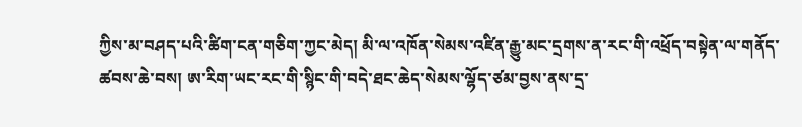ཀྱིས་མ་བཤད་པའི་ཚིག་ངན་གཅིག་ཀྱང་མེད། མི་ལ་འཁོན་སེམས་འཛིན་རྒྱུ་མང་དྲགས་ན་རང་གི་འཕྲོད་བསྟེན་ལ་གནོད་ཚབས་ཆེ་བས། ཨ་རིག་ཡང་རང་གི་སྙིང་གི་བདེ་ཐང་ཆེད་སེམས་ལྷོད་ཙམ་བྱས་ནས་དྲ་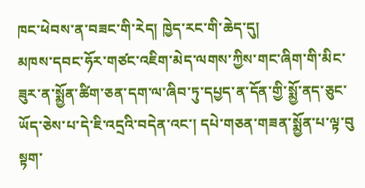ཁང་ཕེབས་ན་བཟང་གི་རེད། ཁྱེད་རང་གི་ཆེད་དུ།
མཁས་དབང་ཧོར་གཙང་འཇིག་མེད་ལགས་ཀྱིས་གང་ཞིག་གི་མིང་ཟུར་ན་སྨྱོན་ཚིག་ཅན་དག་ལ་ཞིབ་ཏུ་དཔྱད་ན་དོན་གྱི་སྨྱོ་ནད་ཅུང་ཡོད་ཅེས་པ་དེ་ཇི་འདྲའི་བདེན་འང་། དཔེ་གཅན་གཟན་སྨྱོན་པ་ལྟ་བུ
སྟག་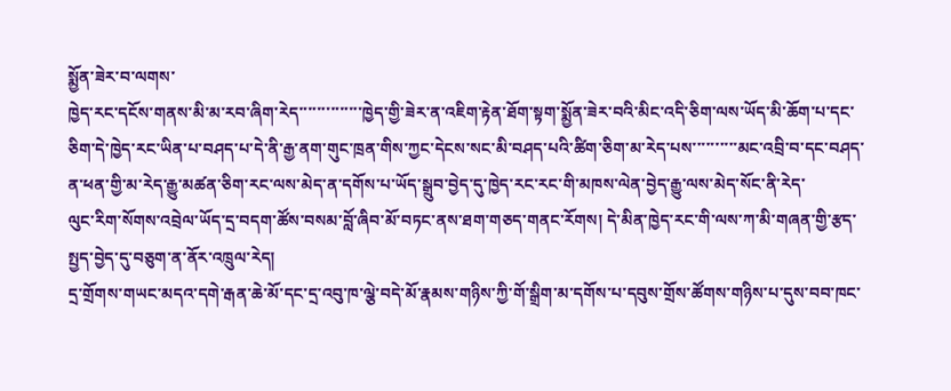སྨྱོན་ཟེར་བ་ལགས་
ཁྱེད་རང་དངོས་གནས་མི་མ་རབ་ཞིག་རེད་་་་་་་་་་་་་་ཁྱེད་གྱི་ཟེར་ན་འཇིག་རྟེན་ཐོག་སྟག་སྨྱོན་ཟེར་བའི་མིང་འདི་ཅིག་ལས་ཡོད་མི་ཆོག་པ་དང་ཅིག་དེ་ཁྱེད་རང་ཡིན་པ་བཤད་པ་དེ་ནི་རྒྱ་ནག་གུང་ཁྲན་གིས་ཀྱང་དེངས་སང་མི་བཤད་པའི་ཚིག་ཅིག་མ་རེད་པས་་་་་་་་་་མང་འབྲི་བ་དང་བཤད་ན་ཕན་གྱི་མ་རེད་རྒྱུ་མཚན་ཅིག་རང་ལས་མེད་ན་དགོས་པ་ཡོད་སྒྲུབ་བྱེད་དུ་ཁྱེད་རང་རང་གི་མཁས་ལེན་བྱེད་རྒྱུ་ལས་མེད་སོང་ནི་རེད་
ལུང་རིག་སོགས་འབྲེལ་ཡོད་དྲ་བདག་ཚོས་བསམ་བློ་ཞིབ་མོ་བཏང་ནས་ཐག་གཅད་གནང་རོགས། དེ་མིན་ཁྱེད་རང་གི་ལས་ཀ་མི་གཞན་གྱི་རྩད་སྤྱད་བྱེད་དུ་བཅུག་ན་ནོར་འཁྲུལ་རེད།
དྲ་གྲོགས་གཡང་མདའ་དགེ་རྒན་ཆེ་མོ་དང་དྲ་འབུ་ཁ་ལྕེ་བདེ་མོ་རྣམས་གཉིས་ཀྱི་གོ་སྒྲིག་མ་དགོས་པ་དབུས་གྲོས་ཚོགས་གཉིས་པ་དུས་བབ་ཁང་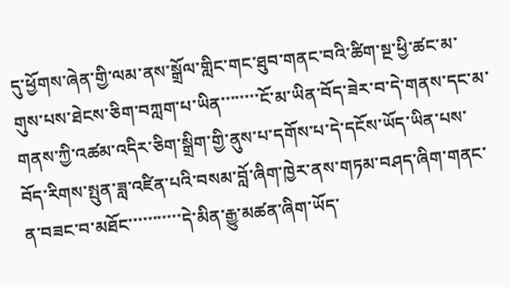དུ་ཕྱོགས་ཞེན་གྱི་ལམ་ནས་སྒྲོལ་གླིང་གང་ཐུབ་གནང་བའི་ཚིག་སྔ་ཕྱི་ཚང་མ་གུས་པས་ཐེངས་ཅིག་བཀླག་པ་ཡིན་་་་་་་་ངོ་མ་ཡིན་བོད་ཟེར་བ་དེ་གནས་དང་མ་གནས་ཀྱི་འཚམ་འདིར་ཅིག་སྒྲིག་གྱི་ནུས་པ་དགོས་པ་དེ་དངོས་ཡོད་ཡིན་པས་བོད་རིགས་སྤུན་ཟླ་འཛིན་པའི་བསམ་བློ་ཞིག་ཁྱེར་ནས་གཏམ་བཤད་ཞིག་གནང་ན་བཟང་བ་མཐོང་་་་་་་་་་་དེ་མིན་རྒྱུ་མཚན་ཞིག་ཡོད་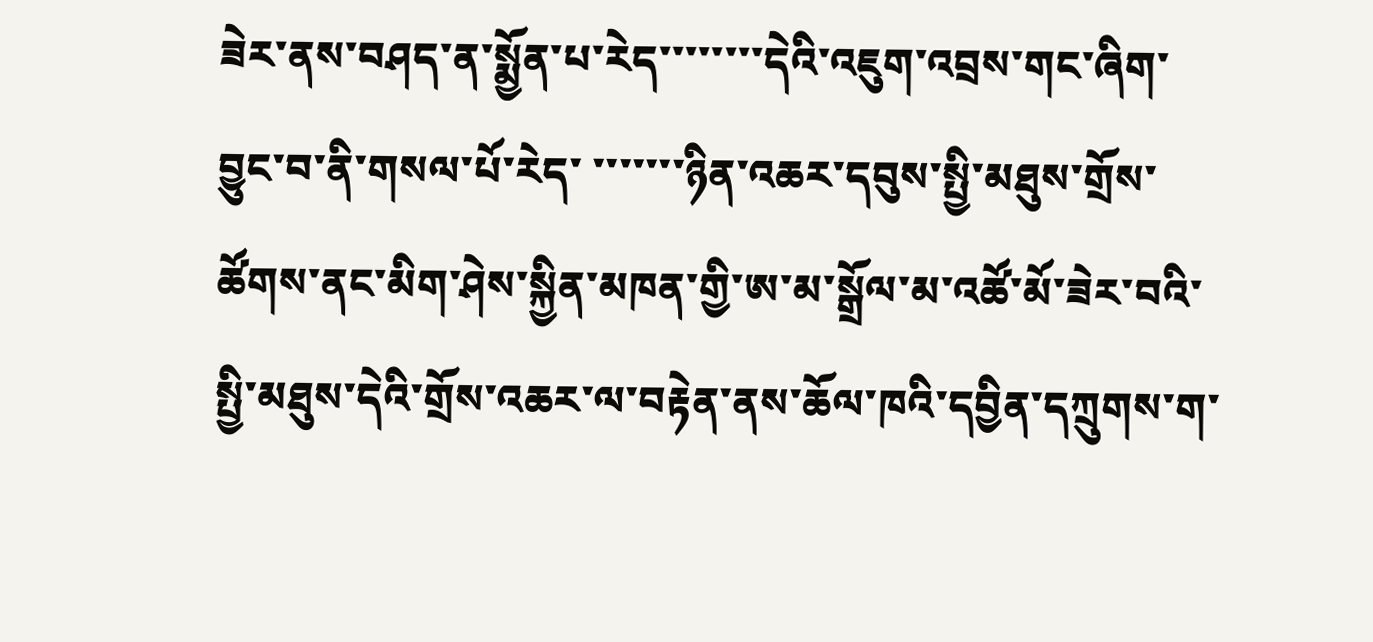ཟེར་ནས་བཤད་ན་སྨྱོན་པ་རེད་་་་་་་་དེའི་འཇུག་འབྲས་གང་ཞིག་བྱུང་བ་ནི་གསལ་པོ་རེད་ ་་་་་་་ཉིན་འཆར་དབུས་སྤྱི་མཐུས་གྲོས་ཚོགས་ནང་མིག་ཤེས་སྐྱིན་མཁན་གྱི་ཨ་མ་སྒྲོལ་མ་འཚོ་མོ་ཟེར་བའི་སྤྱི་མཐུས་དེའི་གྲོས་འཆར་ལ་བརྟེན་ནས་ཆོལ་ཁའི་དབྱིན་དཀྲུགས་ག་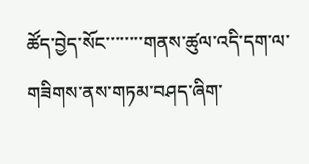ཚོད་བྱེད་སོང་་་་་་་་གནས་ཚུལ་འདི་དག་ལ་གཟིགས་ནས་གཏམ་བཤད་ཞིག་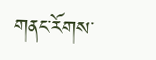གནང་རོགས་